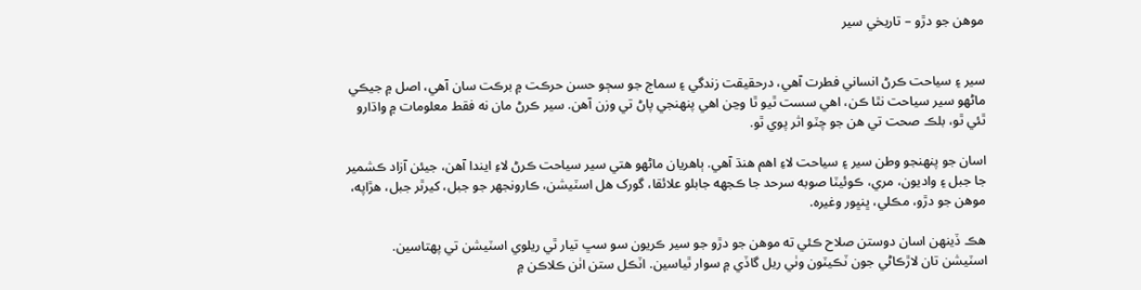موهن جو دڙو – تاريخي سير


سير ۽ سياحت ڪرڻ انساني فطرت آهي، درحقيقت زندگي ۽ سماج جو سڄو حسن حرڪت ۾ برڪت سان آهي، اصل ۾ جيڪي ماڻهو سير سياحت نٿا ڪن، اهي سست ٿيو ٿا وڃن اهي پنهنجي پاڻ تي وزن آهن. سير ڪرڻ مان نه فقط معلومات ۾ واڌارو ٿئي ٿو، بلڪ صحت تي هن جو چٽو اثر پوي ٿو.

اسان جو پنهنجو وطن سير ۽ سياحت لاءِ اهم هنڌ آهي. ٻاهريان ماڻهو هتي سير سياحت ڪرڻ لاءِ ايندا آهن، جيئن آزاد ڪشمير جا جبل ۽ واديون، مري، ڪوئيٽا صوبه سرحد جا ڪجهه جابلو علائقا، گورک هل اسٽيشن، ڪارونجهر جو جبل، کيرٿر جبل، هڙاپه، موهن جو دڙو، مڪلي، ڀنڀور وغيره.

هڪ ڏينهن اسان دوستن صلاح ڪئي ته موهن جو دڙو جو سير ڪريون سو سڀ تيار ٿي ريلوي اسٽيشن تي پهتاسين. اسٽيشن تان لاڙڪاڻي جون ٽڪيٽون وٺي ريل گاڏي ۾ سوار ٿياسين. اٽڪل ستن اٺن ڪلاڪن ۾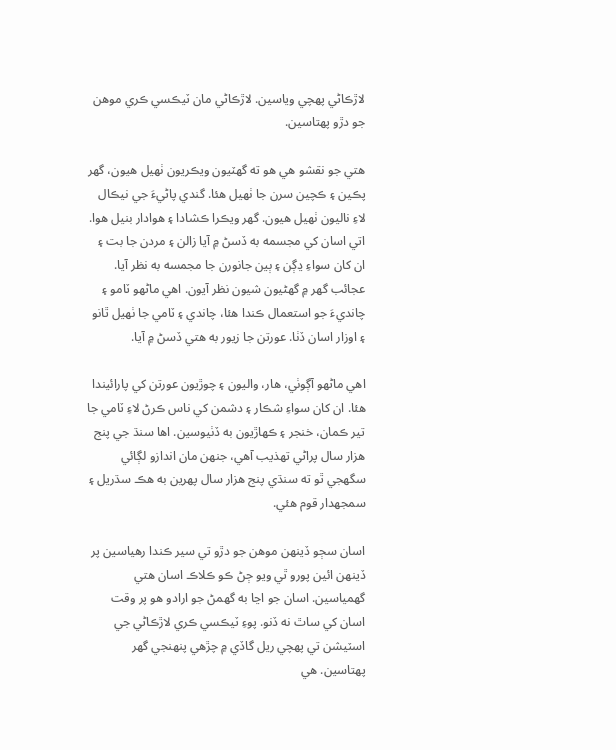لاڙڪاڻي پهچي وياسين. لاڙڪاڻي مان ٽيڪسي ڪري موهن جو دڙو پهتاسين.

هتي جو نقشو هي هو ته گهٽيون ويڪريون ٺهيل هيون، گهر پڪين ۽ ڪچين سرن جا ٺهيل هئا. گندي پاڻيءَ جي نيڪال لاءِ ناليون ٺهيل هيون. گهر ويڪرا ڪشادا ۽ هوادار بنيل هوا. اتي اسان کي مجسمه به ڏسڻ ۾ آيا زالن ۽ مردن جا بت ۽ ان کان سواءِ ڍڳن ۽ ٻين جانورن جا مجمسه به نظر آيا. عجائب گهر ۾ گهڻيون شيون نظر آيون. اهي ماڻهو ٽامو ۽ چانديءَ جو استعمال ڪندا هئا، چاندي ۽ ٽامي جا ٺهيل ٿانو ۽ اوزار اسان ڏٺا. عورتن جا زيور به هتي ڏسڻ ۾ آيا.

اهي ماڻهو آڳوٺي، هار، واليون ۽ چوڙيون عورتن کي پارائيندا هئا. ان کان سواءِ شڪار ۽ دشمن کي ناس ڪرڻ لاءِ ٽامي جا تير ڪمان، خنجر ۽ ڪهاڙيون به ڏٺيوسين. اها سنڌ جي پنج هزار سال پراڻي تهذيب آهي، جنهن مان اندازو لڳائي سگهجي ٿو ته سنڌي پنج هزار سال پهرين به هڪ سڌريل ۽ سمجهدار قوم هئي.

اسان سڄو ڏينهن موهن جو دڙو تي سير ڪندا رهياسين پر ڏينهن ائين پورو ٿي ويو ڄڻ ڪو ڪلاڪ اسان هتي گهمياسين. اسان جو اڃا به گهمڻ جو ارادو هو پر وقت اسان کي ساٿ نه ڏنو. پوءِ ٽيڪسي ڪري لاڙڪاڻي جي اسٽيشن تي پهچي ريل گاڏي ۾ چڙهي پنهنجي گهر پهتاسين. هي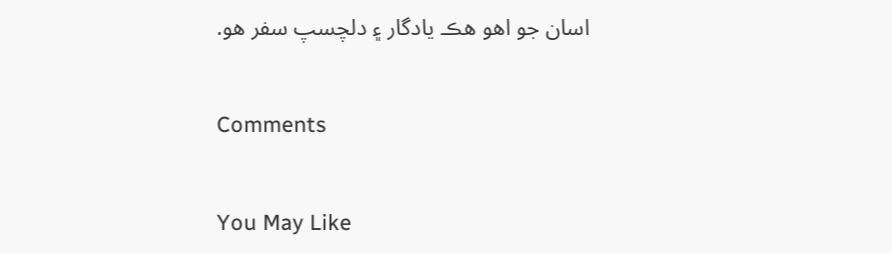اسان جو اهو هڪ يادگار ۽ دلچسپ سفر هو.

Comments

You May Like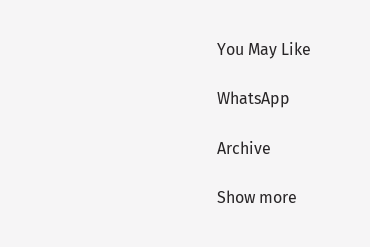You May Like

WhatsApp

Archive

Show more